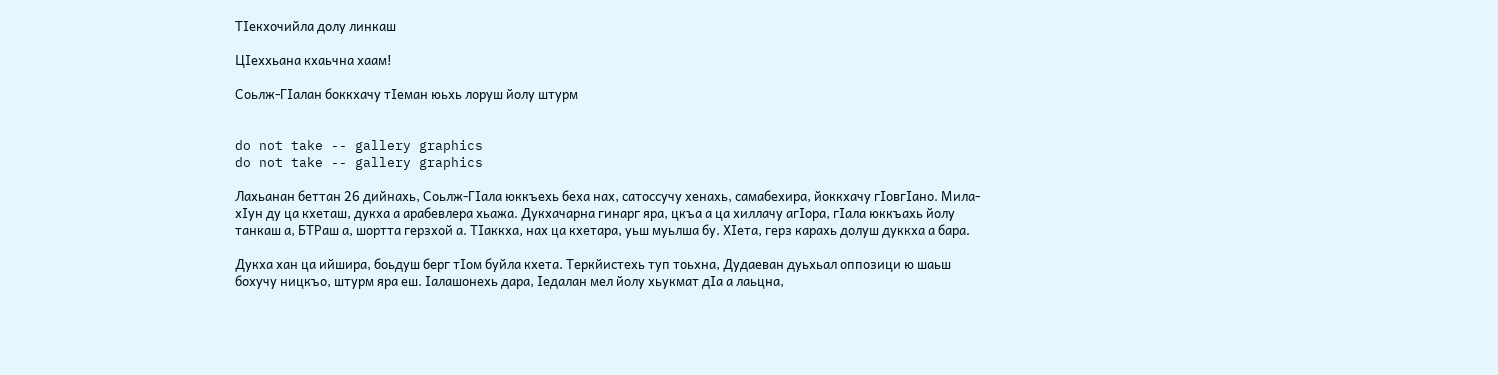ТIекхочийла долу линкаш

ЦIеххьана кхаьчна хаам!

Соьлж-ГIалан боккхачу тIeман юьхь лоруш йолу штурм


do not take -- gallery graphics
do not take -- gallery graphics

Лахьанан беттан 26 дийнахь, Соьлж-ГIала юккъехь беха нах, сатоссучу хенахь, самабехира, йоккхачу гIовгIано. Мила-хIун ду ца кхеташ, дукха а арабевлера хьажа. Дукхачарна гинарг яра, цкъа а ца хиллачу агIора, гIала юккъахь йолу танкаш а, БТРаш а, шортта герзхой а. ТIаккха, нах ца кхетара, уьш муьлша бу. ХIета, герз карахь долуш дуккха а бара.

Дукха хан ца ийшира, боьдуш берг тIом буйла кхета. Теркйистехь туп тоьхна, Дудаеван дуьхьал оппозици ю шаьш бохучу ницкъо, штурм яра еш. Iалашонехь дара, Iедалан мел йолу хьукмат дIа а лаьцна,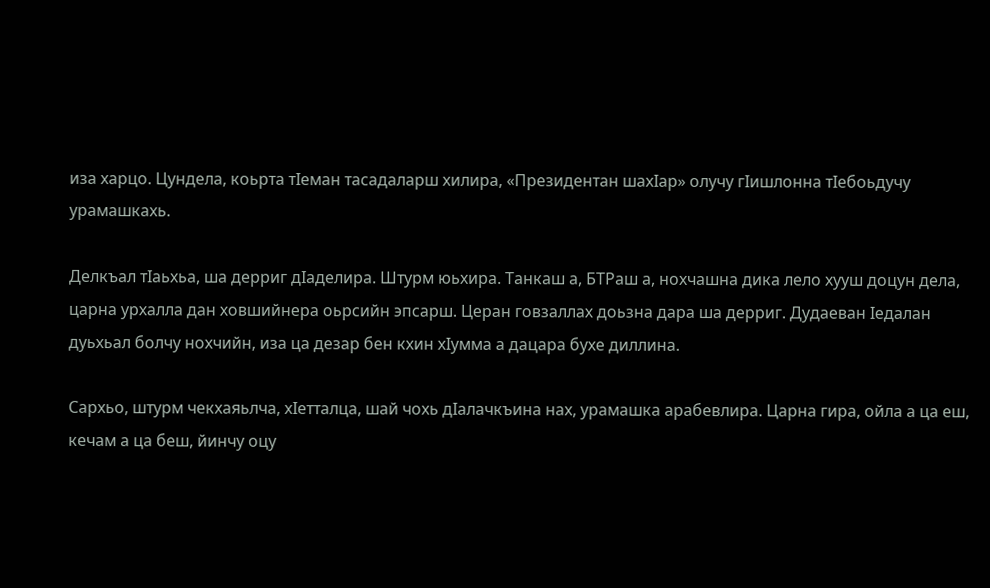иза харцо. Цундела, коьрта тIеман тасадаларш хилира, «Президентан шахIар» олучу гIишлонна тIебоьдучу урамашкахь.

Делкъал тIаьхьа, ша дерриг дIаделира. Штурм юьхира. Танкаш а, БТРаш а, нохчашна дика лело хууш доцун дела, царна урхалла дан ховшийнера оьрсийн эпсарш. Церан говзаллах доьзна дара ша дерриг. Дудаеван Iедалан дуьхьал болчу нохчийн, иза ца дезар бен кхин хIумма а дацара бухе диллина.

Сархьо, штурм чекхаяьлча, хIетталца, шай чохь дIалачкъина нах, урамашка арабевлира. Царна гира, ойла а ца еш, кечам а ца беш, йинчу оцу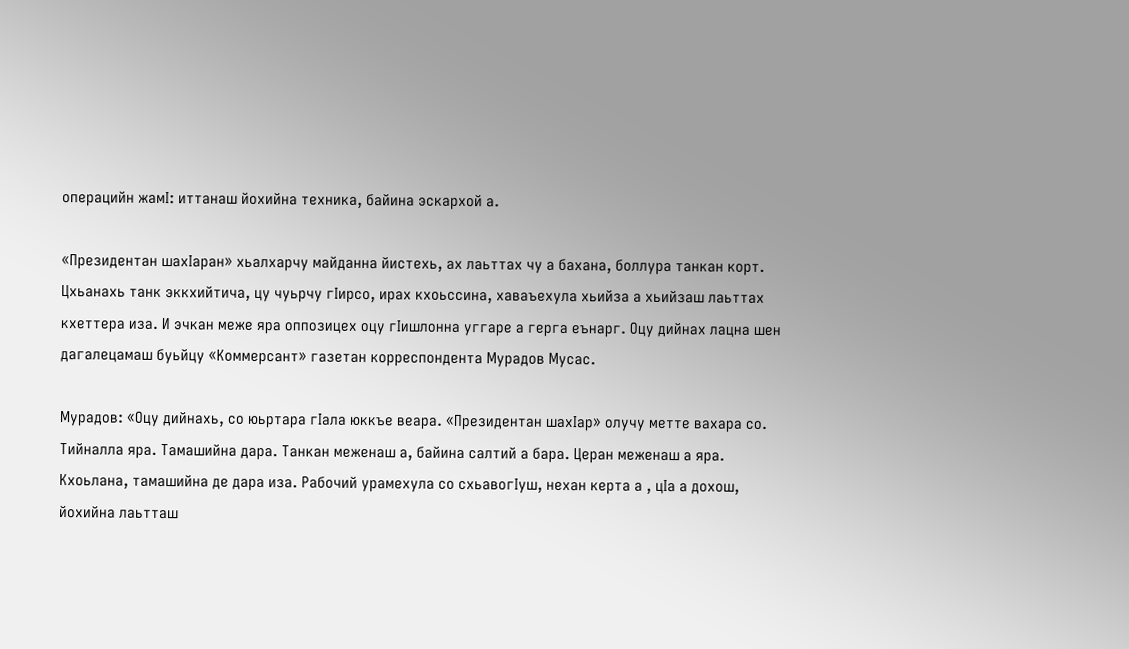операцийн жамI: иттанаш йохийна техника, байина эскархой а.

«Президентан шахIаран» хьалхарчу майданна йистехь, ах лаьттах чу а бахана, боллура танкан корт. Цхьанахь танк эккхийтича, цу чуьрчу гIирсо, ирах кхоьссина, хаваъехула хьийза а хьийзаш лаьттах кхеттера иза. И эчкан меже яра оппозицех оцу гIишлонна уггаре а герга еънарг. Оцу дийнах лацна шен дагалецамаш буьйцу «Коммерсант» газетан корреспондента Мурадов Мусас.

Мурадов: «Оцу дийнахь, со юьртара гIала юккъе веара. «Президентан шахIар» олучу метте вахара со. Тийналла яра. Тамашийна дара. Танкан меженаш а, байина салтий а бара. Церан меженаш а яра. Кхоьлана, тамашийна де дара иза. Рабочий урамехула со схьавогIуш, нехан керта а , цIа а дохош, йохийна лаьтташ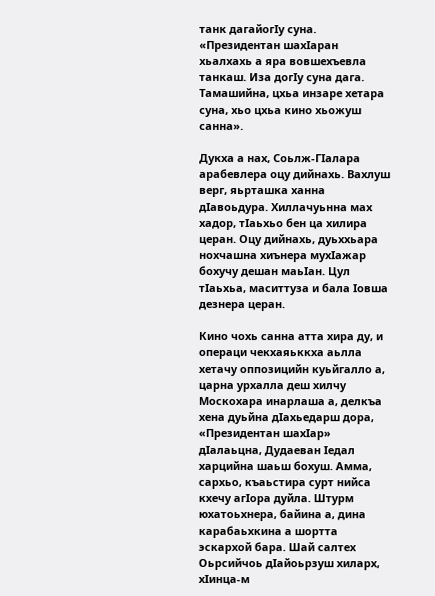танк дагайогIу суна. «Президентан шахIаран хьалхахь а яра вовшехъевла танкаш. Иза догIу суна дага. Тамашийна, цхьа инзаре хетара суна, хьо цхьа кино хьожуш санна».

Дукха а нах, Соьлж-ГIалара арабевлера оцу дийнахь. Вахлуш верг, яьрташка ханна дIавоьдура. Хиллачуьнна мах хадор, тIаьхьо бен ца хилира церан. Оцу дийнахь, дуьххьара нохчашна хиънера мухIажар бохучу дешан маьIан. Цул тIаьхьа, маситтуза и бала Iовша дезнера церан.

Кино чохь санна атта хира ду, и операци чекхаяьккха аьлла хетачу оппозицийн куьйгалло а, царна урхалла деш хилчу Москохара инарлаша а, делкъа хена дуьйна дIахьедарш дора, «Президентан шахIар» дIалаьцна, Дудаеван Iедал харцийна шаьш бохуш. Амма, сархьо, къаьстира сурт нийса кхечу агIора дуйла. Штурм юхатоьхнера, байина а, дина карабаьхкина а шортта эскархой бара. Шай салтех Оьрсийчоь дIайоьрзуш хиларх, хIинца-м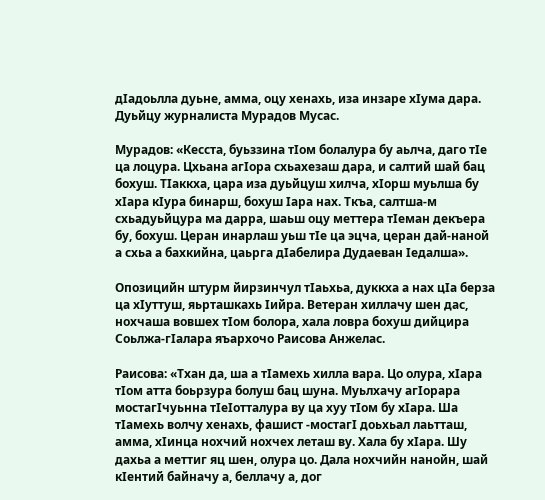дIадоьлла дуьне, амма, оцу хенахь, иза инзаре хIума дара. Дуьйцу журналиста Мурадов Мусас.

Мурадов: «Кесста, буьззина тIом болалура бу аьлча, даго тIе ца лоцура. Цхьана агIора схьахезаш дара, и салтий шай бац бохуш. ТIаккха, цара иза дуьйцуш хилча, хIорш муьлша бу хIара кIура бинарш, бохуш Iара нах. Ткъа, салтша-м схьадуьйцура ма дарра, шаьш оцу меттера тIеман декъера бу, бохуш. Церан инарлаш уьш тIе ца эцча, церан дай-наной а схьа а бахкийна, цаьрга дIабелира Дудаеван Iедалша».

Опозицийн штурм йирзинчул тIаьхьа, дуккха а нах цIа берза ца хIуттуш, яьрташкахь Iийра. Ветеран хиллачу шен дас, нохчаша вовшех тIом болора, хала ловра бохуш дийцира Соьлжа-гIалара яъархочо Раисова Анжелас.

Раисова: «Тхан да, ша а тIамехь хилла вара. Цо олура, хIара тIом атта боьрзура болуш бац шуна. Муьлхачу агIорара мостагIчуьнна тIеIотталура ву ца хуу тIом бу хIара. Ша тIамехь волчу хенахь, фашист -мостагI доьхьал лаьтташ, амма, хIинца нохчий нохчех леташ ву. Хала бу хIара. Шу дахьа а меттиг яц шен, олура цо. Дала нохчийн нанойн, шай кIентий байначу а, беллачу а, дог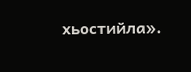хьостийла».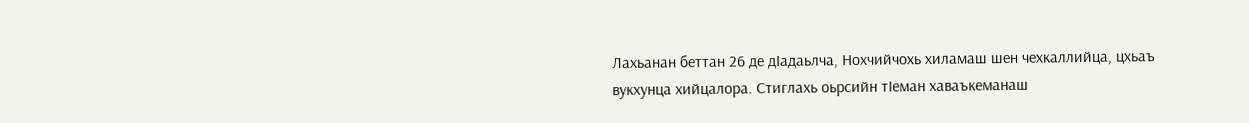Лахьанан беттан 26 де дIадаьлча, Нохчийчохь хиламаш шен чехкаллийца, цхьаъ вукхунца хийцалора. Стиглахь оьрсийн тIеман хаваъкеманаш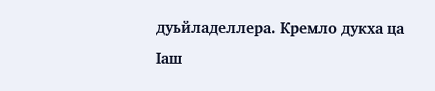дуьйладеллера. Кремло дукха ца Iаш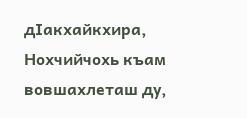дIакхайкхира, Нохчийчохь къам вовшахлеташ ду,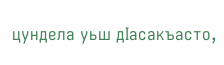цундела уьш дIасакъасто,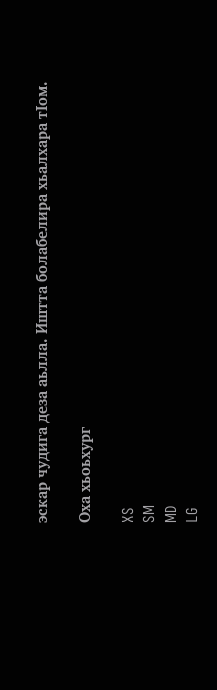эскар чудига деза аьлла. Иштта болабелира хьалхара тIом.

Оха хьоьхург

XS
SM
MD
LG